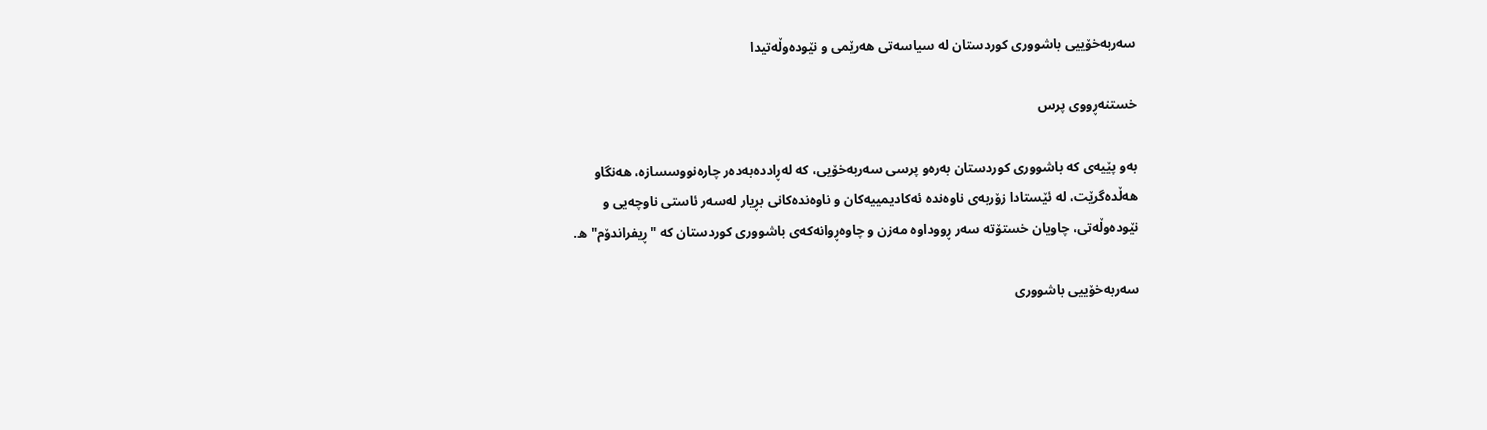سه‌ربه‌خۆییی باشووری كوردستان له‌ سیاسه‌تی هه‌رێمی و نێوده‌وڵه‌تیدا

خستنه‌ڕووی پرس

به‌و پێیه‌ی كه‌ باشووری كوردستان به‌ره‌و پرسی سه‌ربه‌خۆیی، كه‌ له‌ڕادده‌به‌ده‌ر چاره‌نووسسازه‌، هه‌نگاو هه‌ڵده‌گرێت، له‌ ئێستادا زۆربه‌ی ناوه‌نده‌ ئه‌كادیمییه‌كان و ناوه‌نده‌كانی بڕیار له‌سه‌ر ئاستی ناوچه‌یی و نێوده‌وڵه‌تی، چاویان خستۆته‌ سه‌ر ڕووداوه‌ مه‌زن و چاوه‌ڕوانه‌كه‌ی باشووری كوردستان كه‌ "ڕیفراندۆم"ه‌.

سه‌ربه‌خۆییی باشووری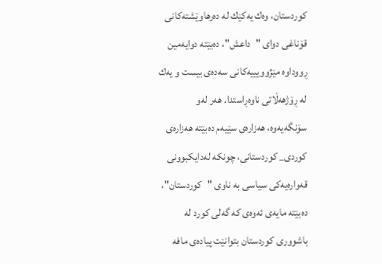كوردستان، وه‌ك یه‌كێك له‌ ده‌رهاوێشته‌كانی قۆناغی دوای "داعش"، ده‌بێته‌ دوایه‌مین ڕووداوه‌ مێژوویییه‌كانی سه‌ده‌ی بیست و یه‌ك له‌ ڕۆژهه‌ڵاتی ناوه‌ڕاستدا. هه‌ر له‌و سۆنگه‌یه‌وه‌، هه‌زاره‌ی سێیه‌م ده‌بێته‌ هه‌زاره‌ی كوردی_ كوردستانی، چونكه‌ له‌دایكبوونی قه‌واره‌یه‌كی سیاسی به ‌ناوی "كوردستان"، ده‌بێته‌ مایه‌ی ئه‌وه‌ی كه‌ گه‌لی كورد له‌ باشووری كوردستان بتوانێت پیاده‌ی مافه‌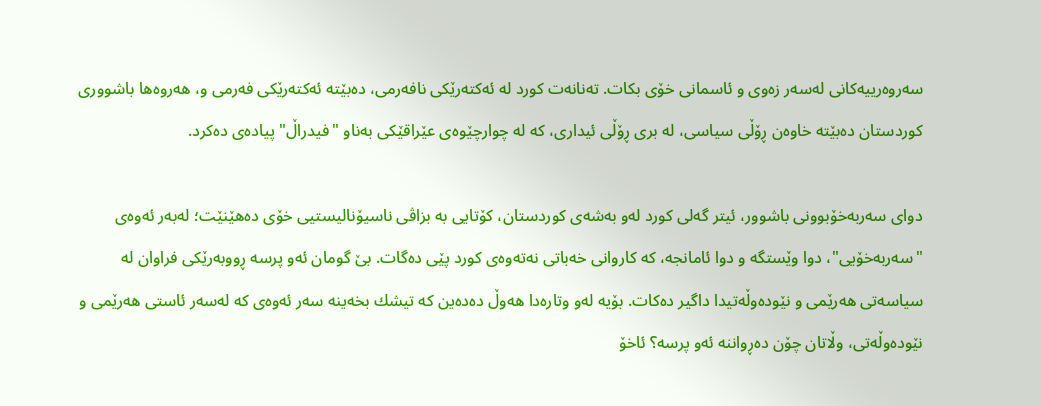سه‌روه‌رییه‌كانی له‌سه‌ر زه‌وی و ئاسمانی خۆی بكات. ته‌نانه‌ت كورد له‌ ئه‌كته‌رێكی نافه‌رمی، ده‌بێته‌ ئه‌كته‌رێكی فه‌رمی و، هه‌روه‌ها باشووری كوردستان ده‌بێته‌ خاوه‌ن ڕۆڵی سیاسی، له‌ بری ڕۆڵی ئیداری، كه‌ له‌ چوارچێوه‌ی عێراقێكی به‌ناو "فیدراڵ" پیاده‌ی ده‌كرد.

دوای سه‌ربه‌خۆبوونی باشوور، ئیتر گه‌لی كورد له‌و به‌شه‌ی كوردستان، كۆتایی به‌ بزاڤی ناسیۆنالیستیی خۆی ده‌هێنێت؛ له‌به‌ر ئه‌وه‌ی "سه‌ربه‌خۆیی"، دوا وێستگه‌ و دوا ئامانجه‌، كه‌ كاروانی خه‌باتی نه‌ته‌وه‌ی كورد پێی ده‌گات. بێ گومان ئه‌و پرسه‌ ڕووبه‌رێكی فراوان له‌ سیاسه‌تی هه‌رێمی و نێوده‌وڵه‌تیدا داگیر ده‌كات. بۆیه‌ له‌و وتاره‌دا هه‌وڵ ده‌ده‌ین كه‌ تیشك بخه‌ینه‌ سه‌ر ئه‌وه‌ی كه‌ له‌سه‌ر ئاستی هه‌رێمی و نێوده‌وڵه‌تی، وڵاتان چۆن ده‌ڕواننه‌ ئه‌و پرسه‌؟‌ ئاخۆ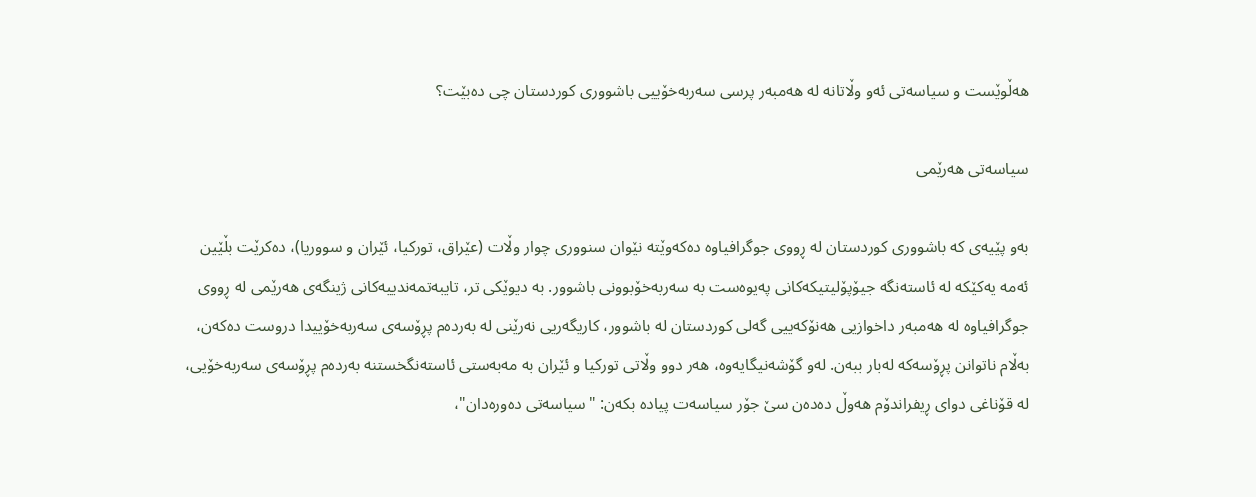هه‌ڵوێست و سیاسه‌تی ئه‌و وڵاتانه‌ له‌ هه‌مبه‌ر پرسی سه‌ربه‌خۆییی باشووری كوردستان چی ده‌بێت؟

سیاسه‌تی هه‌رێمی

به‌و پێیه‌ی كه‌ باشووری كوردستان له‌ ڕووی جوگرافیاوه‌ ده‌كه‌وێته‌ نێوان سنووری چوار وڵات (عێراق، توركیا، ئێران و سووریا)، ده‌كرێت بڵێین ئه‌مه‌ یه‌كێكه‌ له‌ ئاسته‌نگه‌ جیۆپۆلیتیكه‌كانی په‌یوه‌ست به‌ سه‌ربه‌خۆبوونی باشوور. به‌ دیوێكی تر، تایبه‌تمه‌ندییه‌كانی ژینگه‌ی هه‌رێمی له‌ ڕووی جوگرافیاوه‌ له‌ هه‌مبه‌ر داخوازیی هه‌نۆكه‌ییی گه‌لی كوردستان له‌ باشوور، كاریگه‌ریی نه‌رێنی له ‌به‌رده‌م پڕۆسه‌ی سه‌ربه‌خۆییدا دروست ده‌كه‌ن، به‌ڵام ناتوانن پڕۆسه‌كه‌ له‌بار ببه‌ن. له‌و گۆشه‌نیگایه‌وه‌، هه‌ر دوو وڵاتی توركیا و ئێران به ‌مه‌به‌ستی ئاسته‌نگخستنه‌ به‌رده‌م پڕۆسه‌ی سه‌ربه‌خۆیی، له‌ قۆناغی دوای ڕیفراندۆم هه‌وڵ ده‌ده‌ن سێ جۆر سیاسه‌ت پیاده‌ بكه‌ن: "سیاسه‌تی ده‌وره‌دان"،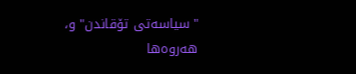"سیاسه‌تی تۆقاندن" و، هه‌روه‌ها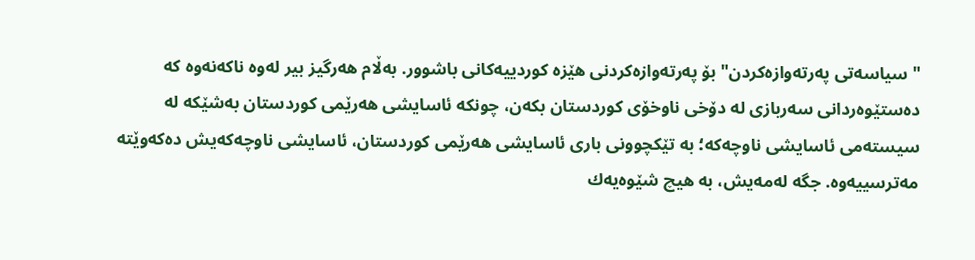"سیاسه‌تی په‌رته‌وازه‌كردن" بۆ په‌رته‌وازه‌كردنی هێزه‌ كوردییه‌كانی باشوور. به‌ڵام هه‌رگیز بیر له‌وه‌ ناكه‌نه‌وه‌ كه‌ ده‌ستێوه‌ردانی سه‌ربازی له‌ دۆخی ناوخۆی كوردستان بكه‌ن، چونكه‌ ئاسایشی هه‌رێمی كوردستان به‌شێكه‌ له‌ سیسته‌می ئاسایشی ناوچه‌كه‌؛ به‌ تێكچوونی باری ئاسایشی هه‌رێمی كوردستان، ئاسایشی ناوچه‌كه‌یش ده‌كه‌وێته‌ مه‌ترسییه‌وه‌. جگه‌ له‌مه‌یش، به‌ هیچ شێوه‌یه‌ك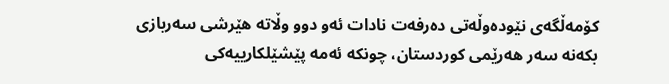كۆمه‌ڵگه‌ی نێوده‌وڵه‌تی ده‌رفه‌ت نادات ئه‌و دوو وڵاته‌ هێرشی سه‌ربازی بكه‌نه‌ سه‌ر هه‌رێمی كوردستان، چونكه‌ ئه‌مه‌ پێشێلكارییه‌كی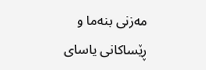مه‌زنی بنه‌ما و ڕێساكانی یاسای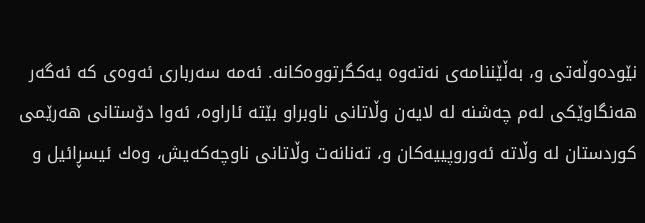نێوده‌وڵه‌تی و، به‌ڵێننامه‌ی نه‌ته‌وه‌ یه‌كگرتووه‌كانه‌. ئه‌مه‌ سه‌رباری ئه‌وه‌ی كه‌ ئه‌گه‌ر هه‌نگاوێكی له‌م چه‌شنه‌ له‌ لایه‌ن وڵاتانی ناوبراو بێته‌ ئاراوه‌، ئه‌وا دۆستانی هه‌رێمی كوردستان له‌ وڵاته‌ ئه‌وروپییه‌كان و، ته‌نانه‌ت وڵاتانی ناوچه‌كه‌یش، وه‌ك ئیسڕائیل و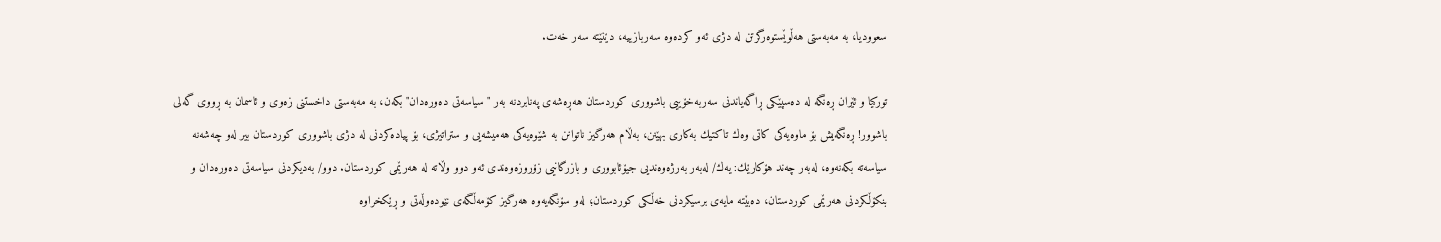سعوودیا، به‌ مه‌به‌ستی هه‌ڵوێستوه‌رگرتن له‌ دژی ئه‌و كرده‌وه‌ سه‌ربازییه، دێنێته‌ سه‌ر خه‌ت‌.

توركیا و ئێران‌ ڕه‌نگه‌ له‌ ده‌سپێكی ڕاگه‌یاندنی سه‌ربه‌خۆییی باشووری كوردستان هه‌ڕه‌شه‌ی په‌نابردنه‌ به‌ر "سیاسه‌تی ده‌وره‌دان" بكه‌ن، به‌ مه‌به‌ستی داخستنی زه‌وی و ئاسمان به‌ ڕووی گه‌لی باشوور! ڕه‌نگه‌یش‌ بۆ ماوه‌یه‌كی كاتی وه‌ك تاكتیك به‌كاری بهێنن، به‌ڵام هه‌رگیز ناتوانن به ‌شێوه‌یه‌كی هه‌میشه‌یی و ستراتیژی، بۆ پیاده‌كردنی له‌ دژی باشووری كوردستان بیر له‌و چه‌شه‌نه‌ سیاسه‌ته‌ بكه‌نه‌وه‌، له‌به‌ر چه‌ند هۆكارێك: یه‌ك/ له‌به‌ر به‌رژه‌وه‌ندیی جیۆئابووری و بازرگانیی زۆروزه‌وه‌ندی ئه‌و دوو وڵاته له‌ هه‌رێمی كوردستان‌. دوو/ به‌دیكردنی سیاسه‌تی ده‌وره‌دان و بنكۆڵكردنی هه‌رێمی كوردستان، ده‌بێته‌ مایه‌ی برسیكردنی خه‌ڵكی كوردستان؛ له‌و سۆنگه‌یه‌وه‌ هه‌رگیز كۆمه‌ڵگه‌ی نێوده‌وڵه‌تی و ڕێكخراوه‌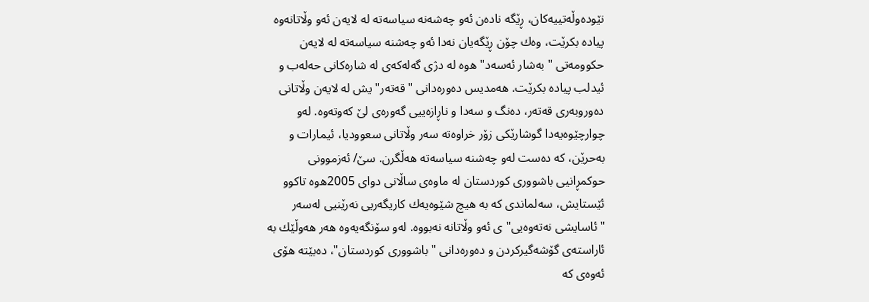نێوده‌وڵه‌تییه‌كان، ڕێگه‌ ناده‌ن ئه‌و چه‌شه‌نه‌ سیاسه‌ته‌ له‌ لایه‌ن ئه‌و وڵاتانه‌وه پیاده‌ بكرێت‌، وه‌ك چۆن ڕێگه‌یان نه‌دا ئه‌و چه‌شنه‌ سیاسه‌ته‌ له‌ لایه‌ن حكوومه‌تی "به‌شار ئه‌سه‌د"ه‌وه‌ له ‌دژی گه‌له‌كه‌ی له‌ شاره‌كانی حه‌له‌ب و ئيدلب پیاده‌ بكرێت. هه‌مدیس ده‌وره‌دانی "قه‌ته‌ر"یش له‌ لایه‌ن وڵاتانی ده‌وروبه‌ری قه‌ته‌ر، ده‌نگ و سه‌دا و ناڕازه‌ییی گه‌وره‌ی لێ كه‌وته‌وه‌‌. له‌و چوارچێوه‌یه‌دا گوشارێكی زۆر خراوه‌ته‌ سه‌ر وڵاتانی سعوودیا، ئیمارات و به‌حرێن، كه‌ ده‌ست له‌و چه‌شنه‌ سیاسه‌ته هه‌ڵگرن‌. سێ/ ئه‌زموونی حوكمڕانیی باشووری كوردستان له‌ ماوه‌ی ساڵانی دوای 2005ه‌وه‌ تاكوو ئێستا‌یش، سه‌لماندی كه‌ به‌ هیچ شێوه‌یه‌ك كاریگه‌ریی نه‌رێنیی له‌سه‌ر "ئاسایشی نه‌ته‌وه‌یی"ی ئه‌و وڵاتانه نه‌بووه‌. له‌و سۆنگه‌یه‌وه‌ هه‌ر هه‌وڵێك به‌ ئاراسته‌ی گۆشه‌گیركردن و ده‌وره‌دانی "باشووری كوردستان"، ده‌بێته‌ هۆی ئه‌وه‌ی كه‌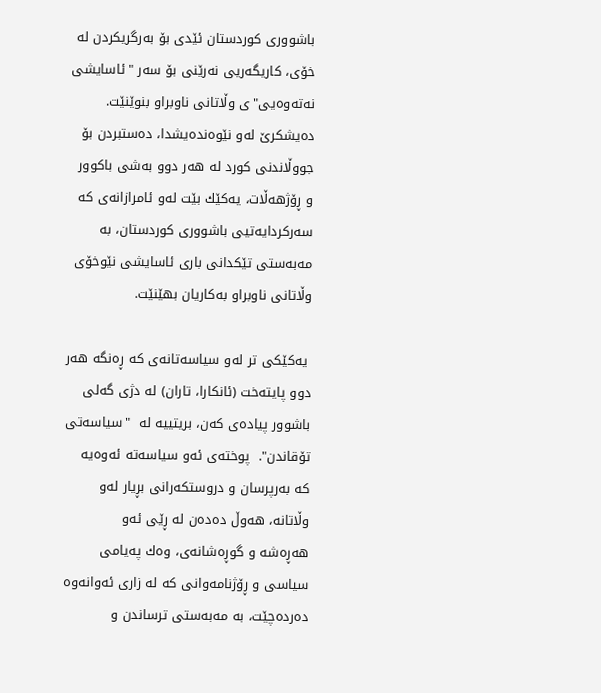باشووری كوردستان ئێدی بۆ به‌رگریكردن له‌ خۆی، كاریگه‌ریی نه‌رێنی بۆ سه‌ر "ئاسایشی نه‌ته‌وه‌یی"ی وڵاتانی ناوبراو بنوێنێت. ده‌یشكرێ له‌و نێوه‌نده‌یشدا، ده‌ستبردن بۆ جووڵاندنی كورد له‌ هه‌ر دوو به‌شی باكوور و ڕۆژهه‌ڵات، یه‌كێك بێت له‌و ئامرازانه‌ی كه‌ سه‌ركردایه‌تیی باشووری كوردستان، به‌ مه‌به‌ستی تێكدانی باری ئاسایشی نێوخۆی وڵاتانی ناوبراو به‌كاریان بهێنێت.

 یه‌كێكی تر له‌و سیاسه‌تانه‌ی كه‌ ڕه‌نگه‌ هه‌ر دوو پایته‌خت (ئانكارا‌، تاران) له‌ دژی گه‌لی باشوور پیاده‌ی كه‌ن، بریتییه‌ له‌ ‌ "سیاسه‌تی تۆقاندن".  پوخته‌ی ئه‌و سیاسه‌ته‌ ئه‌وه‌یه‌ كه‌ به‌رپرسان و دروستكه‌رانی بڕیار له‌و وڵاتانه‌، هه‌وڵ ده‌ده‌ن له‌ ڕێی ئه‌و هه‌ڕه‌شه ‌و گوڕه‌شانه‌ی،‌ وه‌ك په‌یامی سیاسی و ڕۆژنامه‌وانی كه‌ له‌ زاری ئه‌وانه‌وه‌ ده‌رده‌چێت، به ‌مه‌به‌ستی ترساندن و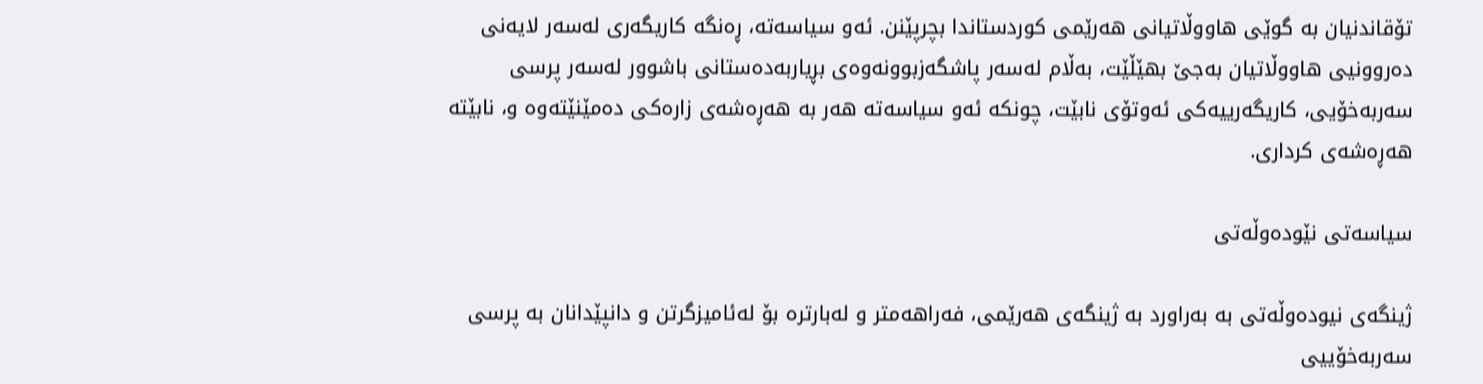تۆقاندنیان به‌ گوێی هاووڵاتیانی هه‌رێمی كوردستاندا بچرپێنن. ئه‌و سیاسه‌ته،‌ ڕه‌نگه‌ كاریگه‌ری له‌سه‌ر لایه‌نی ده‌روونیی هاووڵاتیان به‌جێ بهێڵێت، به‌ڵام له‌سه‌ر پاشگه‌زبوونه‌وه‌ی بڕیاربه‌ده‌ستانی باشوور له‌سه‌ر پرسی سه‌ربه‌خۆیی، كاریگه‌رییه‌كی ئه‌وتۆی نابێت، چونكه‌ ئه‌و سیاسه‌ته‌ هه‌ر به‌ هه‌ڕه‌شه‌ی زاره‌كی ده‌مێنێته‌وه‌ و، نابێته‌ هه‌ڕه‌شه‌ی كرداری.

سیاسه‌تی نێوده‌وڵه‌تی

ژینگه‌ی نیوده‌وڵه‌تی به‌ به‌راورد به‌ ژینگه‌ی هه‌رێمی، فه‌راهه‌متر و له‌بارتره‌ بۆ له‌ئامیزگرتن و دانپێدانان به‌ پرسی سه‌ربه‌خۆییی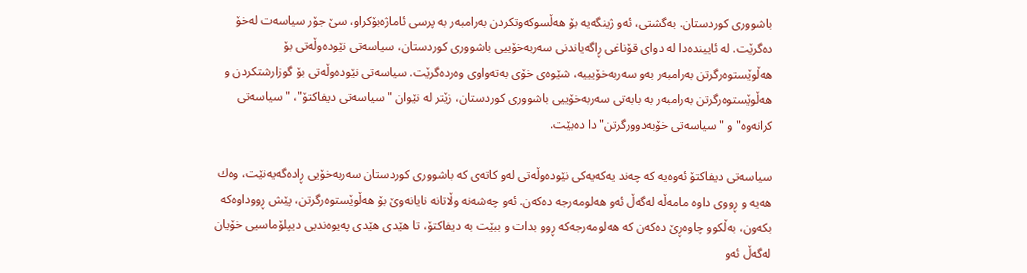باشووری كوردستان. به‌گشتی، ئه‌و ژینگه‌یه‌ بۆ هه‌ڵسوكه‌وتكردن به‌رامبه‌ر به‌ پرسی ئاماژه‌بۆكراو، سێ جۆر سیاسه‌ت له‌خۆ ده‌گرێت. له‌ ئایینده‌دا له‌ دوای قۆناغی ڕاگه‌یاندنی سه‌ربه‌خۆییی باشووری كوردستان، سیاسه‌تی نێوده‌وڵه‌تی بۆ هه‌ڵوێستوه‌رگرتن به‌رامبه‌ر به‌و سه‌ربه‌خۆیییه‌، شێوه‌ی خۆی به‌ته‌واوی وه‌رده‌گرێت. سیاسه‌تی نێوده‌وڵه‌تی بۆ گوزارشتكردن و هه‌ڵوێستوه‌رگرتن به‌رامبه‌ر به‌ بابه‌تی سه‌ربه‌خۆییی باشووری كوردستان، زێتر له‌ نێوان "سیاسه‌تی دیفاكتۆ"،‌ "سیاسه‌تی كرانه‌وه‌" و "سیاسه‌تی خۆبه‌دوورگرتن"دا ده‌بێت.

سیاسه‌تی دیفاكتۆ ئه‌وه‌یه‌ كه‌ چه‌ند یه‌كه‌یه‌كی نێوده‌وڵه‌تی له‌و كاته‌ی كه‌ باشووری كوردستان سه‌ربه‌خۆیی ڕاده‌گه‌یه‌نێت، وه‌ك‌ هه‌یه‌ و ڕووی داوه‌‌ مامه‌ڵه‌ له‌گه‌ڵ ئه‌و هه‌لومه‌رجه‌ ده‌كه‌ن. ئه‌و چه‌شه‌نه‌ وڵاتانه‌ نایانه‌وێ بۆ هه‌ڵوێستوه‌رگرتن، پێش ڕووداوه‌كه‌ بكه‌ون، به‌ڵكوو چاوه‌ڕێ ده‌كه‌ن كه‌ هه‌لومه‌رجه‌كه‌ ڕوو بدات و‌ ببێت به‌ دیفاكتۆ، تا هێدی هێدی په‌یوه‌ندیی دیپلۆماسیی خۆیان له‌گه‌ڵ ئه‌و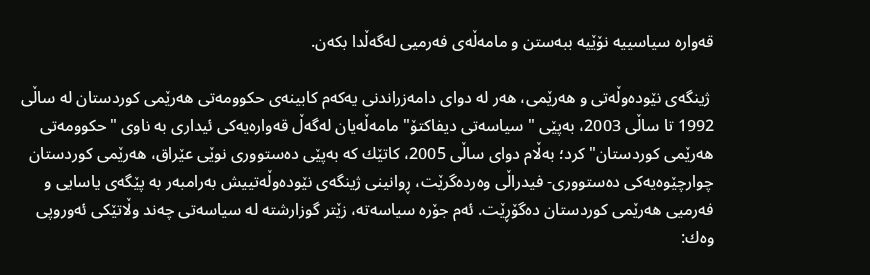قه‌واره‌ سیاسییه‌ نۆێیه‌ ببه‌ستن و مامه‌ڵه‌ی فه‌رمیی له‌گه‌ڵدا بكه‌ن.

 ژینگه‌ی نێوده‌وڵه‌تی و هه‌رێمی، هه‌ر له‌ دوای دامه‌زراندنی یه‌كه‌م كابینه‌ی حكوومه‌تی هه‌رێمی كوردستان له‌ ساڵی 1992 تا ساڵی 2003، به‌پێی "سیاسه‌تی دیفاكتۆ" مامه‌ڵه‌یان له‌گه‌ڵ قه‌واره‌یه‌كی ئیداری به‌ ناوی "حكوومه‌تی هه‌رێمی كوردستان" كرد‌؛ به‌ڵام دوای ساڵی 2005، كاتێك كه‌ به‌پێی ده‌ستووری نوێی عێراق، هه‌رێمی كوردستان چوارچێوه‌یه‌كی ده‌ستووری- فیدراڵی وه‌رده‌گرێت، ڕوانینی ژینگه‌ی نێوده‌وڵه‌تییش به‌رامبه‌ر به‌ پێگه‌ی یاسایی و فه‌رمیی هه‌رێمی كوردستان ده‌گۆڕێت. ئه‌م جۆره‌ سیاسه‌ته‌، زێتر گوزارشته‌ له‌ سیاسه‌تی چه‌ند وڵاتێكی ئه‌وروپی وه‌ك: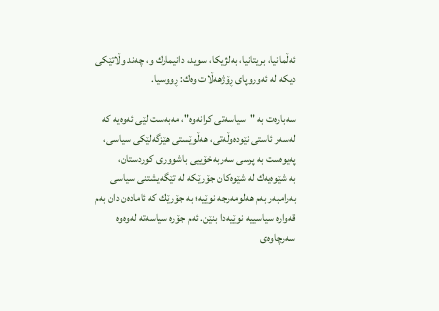ئه‌ڵمانیا، بریتانیا، به‌لژیكا، سوید، دانیمارك و،‌ چه‌ند وڵاتێكی دیكه‌ له‌ ئه‌وروپای ڕۆژهه‌ڵات وه‌ك: ڕووسیا‌.

سه‌باره‌ت به‌ "سیاسه‌تی كرانه‌وه"، مه‌به‌ست لێی ئه‌وه‌یه‌ كه‌ له‌سه‌ر ئاستی نێوده‌وڵه‌تی، هه‌ڵوێستی هێزگه‌لێكی سیاسی، په‌یوه‌ست به‌ پرسی سه‌ربه‌خۆییی باشووری كوردستان، به ‌شێوه‌یه‌ك له‌ شێوه‌كان جۆرێكه‌ له‌ تێگه‌یشتنی سیاسی به‌رامبه‌ر به‌م هه‌لومه‌رجه‌ نوێیه‌؛ به‌ جۆرێك كه ئاماده‌ن دان به‌م قه‌واره‌ سیاسییه‌ نوێیه‌دا بنێن‌. ئه‌م جۆره‌ سیاسه‌ته‌ له‌وه‌وه‌ سه‌رچاوه‌ی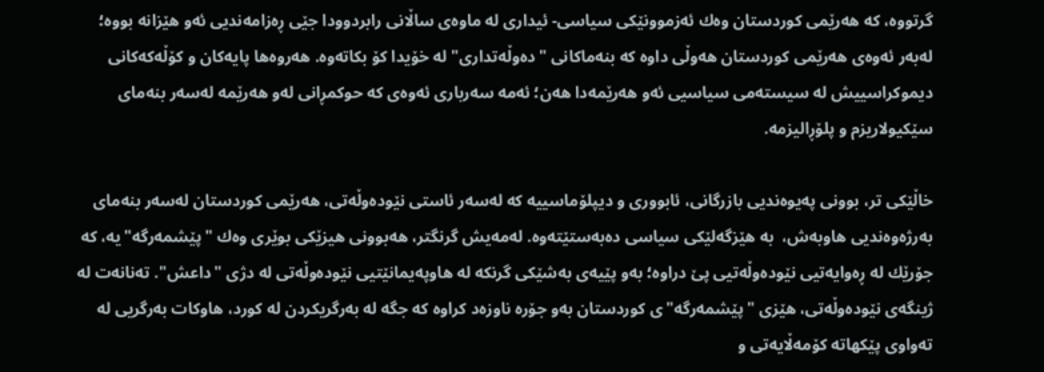گرتووه‌، كه‌ هه‌رێمی كوردستان وه‌ك ئه‌زموونێكی سیاسی- ئیداری له‌ ماوه‌ی ساڵانی رابردوودا جێی ڕه‌زامه‌ندیی ئه‌و هێزانه‌ بووه‌‌؛ له‌به‌ر ئه‌وه‌ی هه‌رێمی كوردستان هه‌وڵی داوه‌ كه‌ بنه‌ماكانی "ده‌وڵه‌تداری" له‌ خۆیدا كۆ بكاته‌وه‌. هه‌روه‌ها پایه‌كان و كۆڵه‌كه‌كانی دیموكراسییش له‌ سیسته‌می سیاسیی ئه‌و هه‌رێمه‌دا هه‌ن؛ ئه‌مه‌ سه‌رباری ئه‌وه‌ی كه‌ حوكمڕانی له‌و هه‌رێمه‌ له‌سه‌ر بنه‌مای سێكیولاریزم و پلۆڕالیزمه‌.

خاڵێكی تر، بوونی په‌یوه‌ندیی بازرگانی، ئابووری و دیپلۆماسییه‌ كه‌ له‌سه‌ر ئاستی نێوده‌وڵه‌تی، هه‌رێمی كوردستان له‌سه‌ر بنه‌مای به‌رژه‌وه‌ندیی هاوبه‌ش،  به‌ هێزگه‌لێكی سیاسی ده‌به‌ستێته‌وه. له‌مه‌یش گرنگتر، هه‌بوونی هیزێكی بوێری وه‌ك "پێشمه‌رگه‌‌"یه‌، كه‌ جۆرێك له‌ ڕه‌وایه‌تیی نێوده‌وڵه‌تیی پێ دراوه‌؛ به‌و پێیه‌ی به‌شێكی گرنكه‌ له‌ هاوپه‌یمانێتیی نێوده‌وڵه‌تی له‌ دژی "داعش". ته‌نانه‌ت له‌ ژینگه‌ی نێوده‌وڵه‌تی، هێزی "پێشمه‌رگه"ی كوردستان به‌و جۆره‌ ناوزه‌د كراوه‌ كه‌ جگه‌ له‌ به‌رگریكردن له‌ كورد، هاوكات به‌رگریی له‌ ته‌واوی پێكهاته‌ كۆمه‌ڵایه‌تی و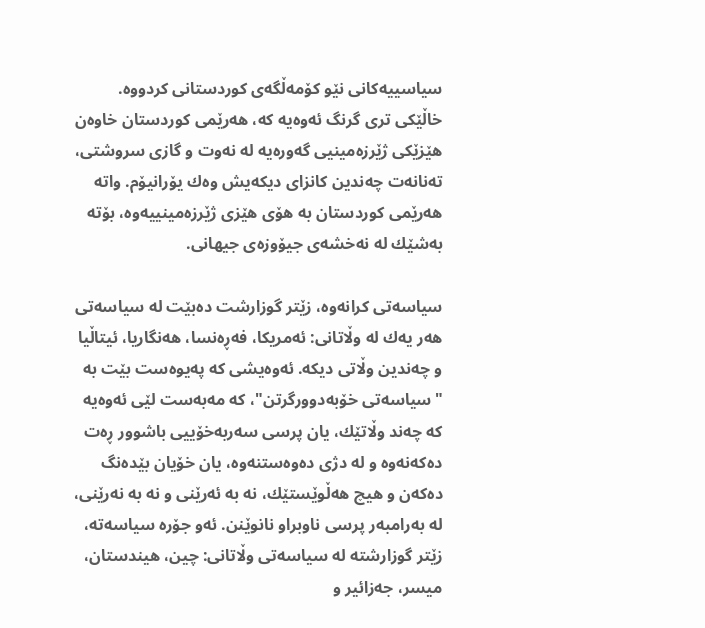سیاسییه‌كانی نێو كۆمه‌ڵگه‌ی كوردستانی كردووه‌. خاڵێكی تری گرنگ ئه‌وه‌یه‌ كه‌، هه‌رێمی كوردستان خاوه‌ن هێزێكی ژێرزه‌مینیی گه‌وره‌یه‌ له‌ نه‌وت و گازی سروشتی، ته‌نانه‌ت چه‌ندین كانزای دیكه‌یش وه‌ك یۆرانیۆم. واته‌ هه‌رێمی كوردستان به‌ هۆی هێزی ژێرزه‌مینییه‌وه‌، بۆته‌ به‌شێك له‌ نه‌خشه‌ی جیۆوزه‌ی جیهانی.

سیاسه‌تی كرانه‌وه‌، زێتر گوزارشت ده‌بێت له‌ سیاسه‌تی هه‌ر یه‌ك له‌ وڵاتانی: ئه‌مریكا، فه‌ڕه‌نسا، هه‌نگاریا، ئیتاڵیا و چه‌ندین وڵاتی دیكه‌. ئه‌وه‌یشی كه‌ په‌یوه‌ست بێت به‌ "سیاسه‌تی خۆبه‌دوورگرتن"، كه‌ مه‌به‌ست لێی ئه‌وه‌یه‌ كه‌ چه‌ند وڵاتێك، یان پرسی سه‌ربه‌خۆییی باشوور ڕه‌ت ده‌كه‌نه‌وه‌ و له‌ دژی ده‌وه‌ستنه‌وه‌، یان خۆیان بێده‌نگ ده‌كه‌ن و هیچ هه‌ڵوێستێك، نه‌ به‌ ئه‌رێنی و‌ نه‌ به‌ نه‌رێنی، له ‌به‌رامبه‌ر پرسی ناوبراو نانوێنن. ئه‌و جۆره‌ سیاسه‌ته،‌ زێتر گوزارشته‌ له‌ سیاسه‌تی وڵاتانی: چین، هیندستان، میسر، جه‌زائیر و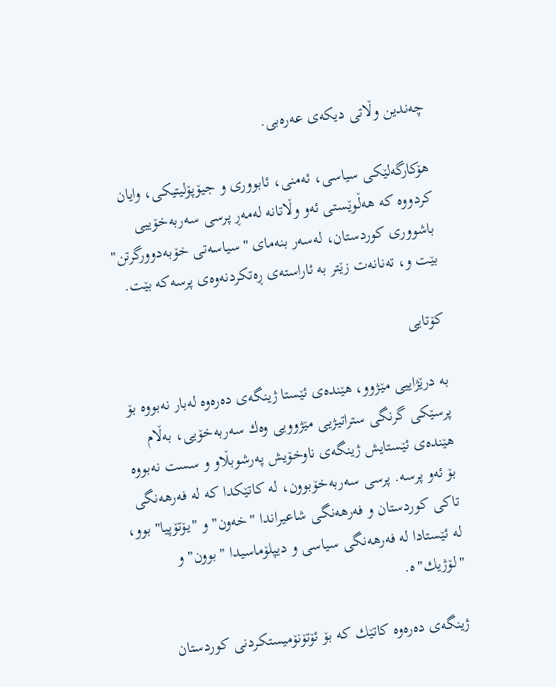چه‌ندین وڵاتی دیكه‌ی عه‌ره‌بی.

هۆكارگه‌لێكی سیاسی، ئه‌منی، ئابووری و جیۆپۆلیتیكی، وایان كردووه‌ كه‌ هه‌ڵوێستی ئه‌و وڵاتانه‌ له‌مه‌ڕ پرسی سه‌ربه‌خۆییی باشووری كوردستان، له‌سه‌ر بنه‌مای "سیاسه‌تی خۆبه‌دوورگرتن"  بێت و، ته‌نانه‌ت‌ زێتر به‌ ئاراسته‌ی ڕه‌تكردنه‌وه‌ی پرسه‌كه‌ بێت.

كۆتایی

به ‌درێژاییی مێژوو، هێنده‌ی ئێستا ژینگه‌ی ده‌ره‌وه‌ له‌بار نه‌بووه‌ بۆ پرسێكی گرنگی ستراتیژیی مێژوویی وه‌ك سه‌ربه‌خۆیی، به‌ڵام هێنده‌ی ئێستایش ژینگه‌ی ناوخۆیش په‌رشوبڵاو و سست نه‌بووه‌ بۆ ئه‌و پرسه‌. پرسی سه‌ربه‌خۆبوون، له‌ كاتێكدا كه‌ له ‌فه‌رهه‌نگی تاكی كوردستان و فه‌رهه‌نگی شاعیراندا "خه‌ون" و "یۆتۆپیا" بوو، له‌ ئێستادا له‌ فه‌رهه‌نگی سیاسی و دیپلۆماسیدا "بوون" و "لۆژیك"ه.

ژینگه‌ی ده‌ره‌وه‌ كاتێك كه‌ بۆ ئۆتۆنۆمیستكردنی كوردستان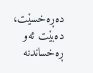ده‌ڕه‌خسێت، ده‌بێت ئه‌و ڕه‌خساندنه‌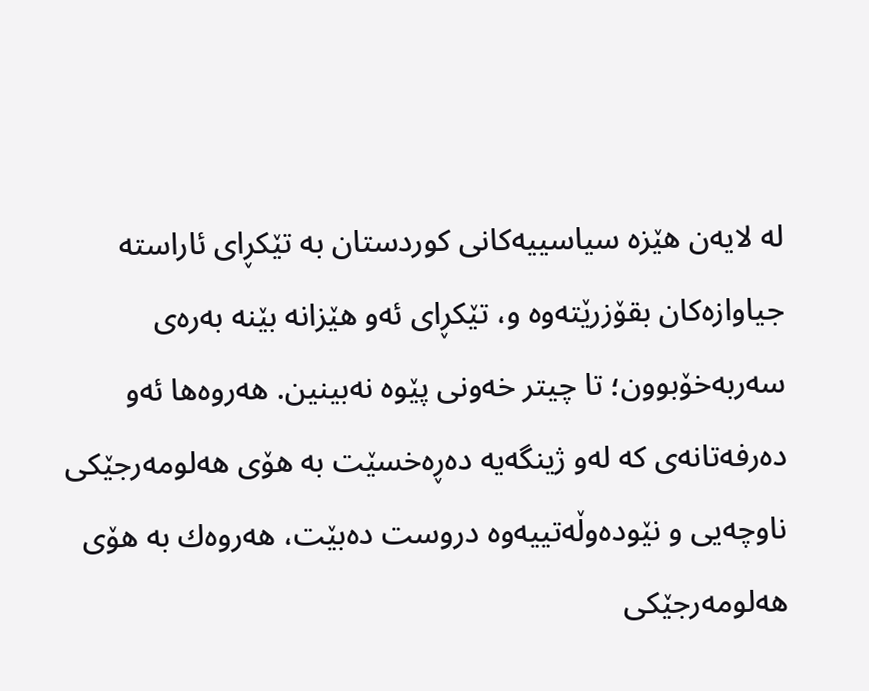له ‌لایه‌ن هێزه‌ سیاسییه‌كانی كوردستان به‌ تێكڕای ئاراسته‌ جیاوازه‌كان بقۆزرێته‌وه‌ و،‌ تێكڕای ئه‌و هێزانه‌ بێنه‌‌ به‌ره‌ی سه‌ربه‌خۆبوون؛ تا چیتر خه‌ونی پێوه‌ نه‌بینین. هه‌روه‌ها ئه‌و ده‌رفه‌تانه‌ی كه‌ له‌و ژینگه‌یه‌ ده‌ڕه‌خسێت به‌ هۆی هه‌لومه‌رجێكی ناوچه‌یی و نێوده‌وڵه‌تییه‌وه‌ دروست ده‌بێت، هه‌روه‌ك به‌ هۆی هه‌لومه‌رجێكی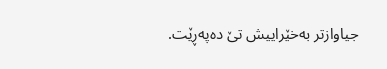جیاوازتر به‌خێراییش تێ ده‌په‌ڕێت.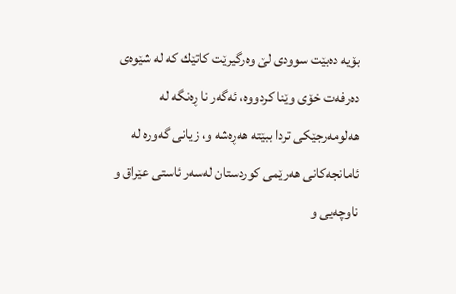بۆیه‌ ده‌بێت سوودی لێ وه‌رگیرێت كاتێك كه‌ له‌ شێوه‌ی ده‌رفه‌ت خۆی وێنا كردووه‌، ئه‌گه‌ر نا ڕه‌نگه‌ له‌ هه‌لومه‌رجێكی تردا‌ ببێته‌ هه‌ڕه‌شه‌ و، زیانی گه‌وره‌ له‌ ئامانجه‌كانی هه‌رێمی كوردستان له‌سه‌ر ئاستی عێراق و ناوچه‌یی و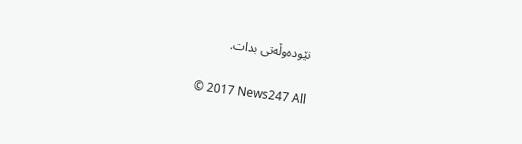نێوده‌وڵه‌تی بدات.

© 2017 News247 All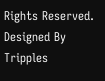Rights Reserved. Designed By Tripples